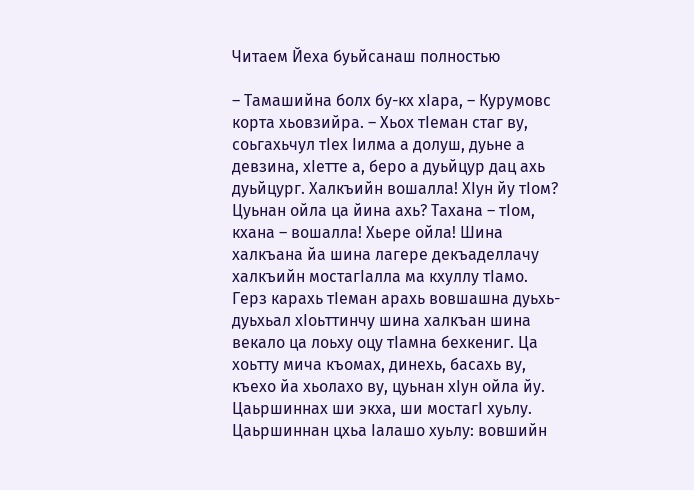Читаем Йеха буьйсанаш полностью

– Тамашийна болх бу-кх хIара, – Курумовс корта хьовзийра. – Хьох тIеман стаг ву, соьгахьчул тIех Iилма а долуш, дуьне а девзина, хIетте а, беро а дуьйцур дац ахь дуьйцург. Халкъийн вошалла! ХIун йу тIом? Цуьнан ойла ца йина ахь? Тахана – тIом, кхана – вошалла! Хьере ойла! Шина халкъана йа шина лагере декъаделлачу халкъийн мостагIалла ма кхуллу тIамо. Герз карахь тIеман арахь вовшашна дуьхь-дуьхьал хIоьттинчу шина халкъан шина векало ца лоьху оцу тIамна бехкениг. Ца хоьтту мича къомах, динехь, басахь ву, къехо йа хьолахо ву, цуьнан хIун ойла йу. Цаьршиннах ши экха, ши мостагI хуьлу. Цаьршиннан цхьа Iалашо хуьлу: вовшийн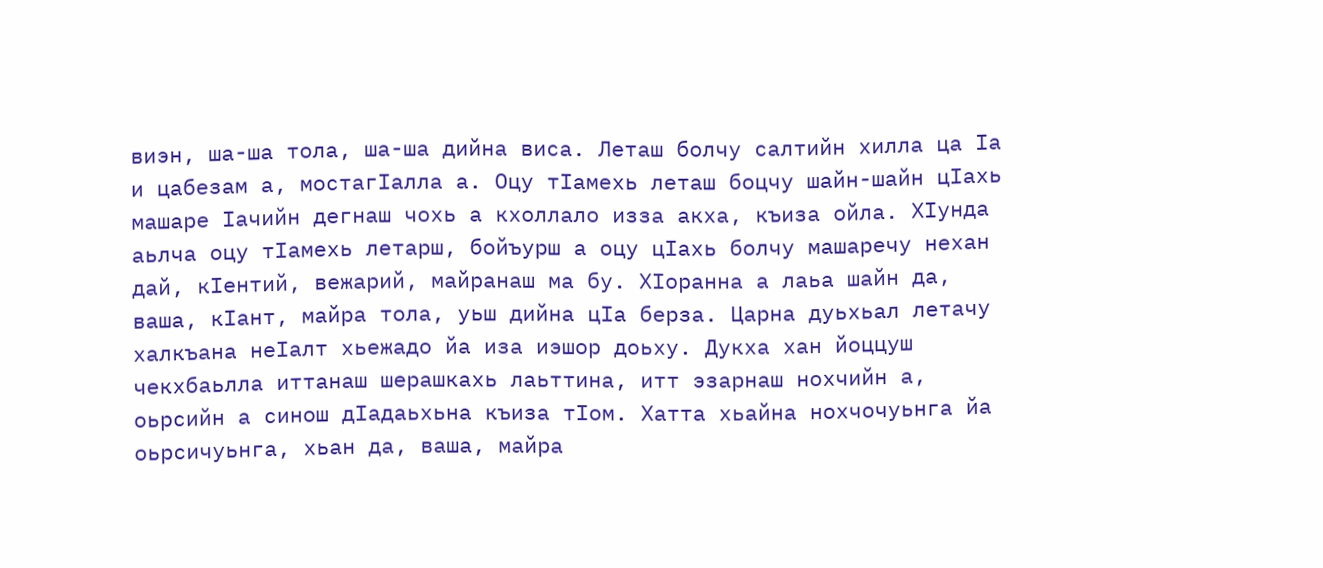виэн, ша-ша тола, ша-ша дийна виса. Леташ болчу салтийн хилла ца Iа и цабезам а, мостагIалла а. Оцу тIамехь леташ боцчу шайн-шайн цIахь машаре Iачийн дегнаш чохь а кхоллало изза акха, къиза ойла. ХIунда аьлча оцу тIамехь летарш, бойъурш а оцу цIахь болчу машаречу нехан дай, кIентий, вежарий, майранаш ма бу. ХIоранна а лаьа шайн да, ваша, кIант, майра тола, уьш дийна цIа берза. Царна дуьхьал летачу халкъана неIалт хьежадо йа иза иэшор доьху. Дукха хан йоццуш чекхбаьлла иттанаш шерашкахь лаьттина, итт эзарнаш нохчийн а, оьрсийн а синош дIадаьхьна къиза тIом. Хатта хьайна нохчочуьнга йа оьрсичуьнга, хьан да, ваша, майра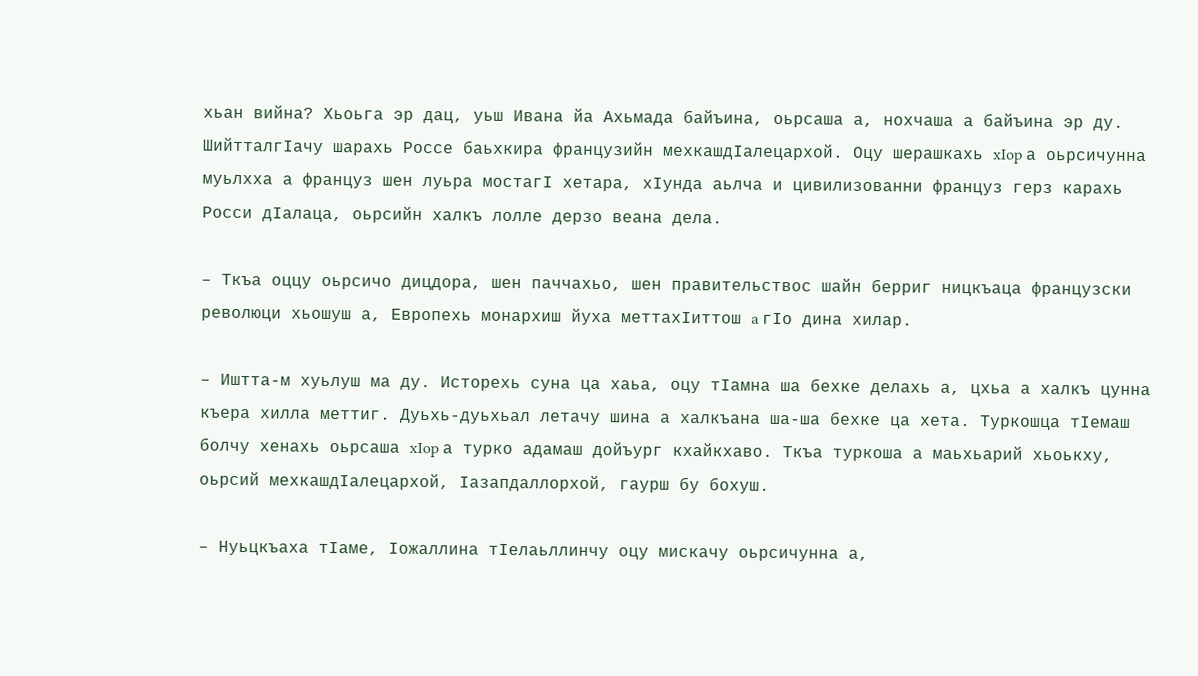хьан вийна? Хьоьга эр дац, уьш Ивана йа Ахьмада байъина, оьрсаша а, нохчаша а байъина эр ду. ШийтталгIачу шарахь Россе баьхкира французийн мехкашдIалецархой. Оцу шерашкахь xIop а оьрсичунна муьлхха а француз шен луьра мостагI хетара, хIунда аьлча и цивилизованни француз герз карахь Росси дIалаца, оьрсийн халкъ лолле дерзо веана дела.

– Ткъа оццу оьрсичо дицдора, шен паччахьо, шен правительствос шайн берриг ницкъаца французски революци хьошуш а, Европехь монархиш йуха меттахIиттош a гIo дина хилар.

– Иштта-м хуьлуш ма ду. Исторехь суна ца хаьа, оцу тIамна ша бехке делахь а, цхьа а халкъ цунна къера хилла меттиг. Дуьхь-дуьхьал летачу шина а халкъана ша-ша бехке ца хета. Туркошца тIемаш болчу хенахь оьрсаша xIop а турко адамаш дойъург кхайкхаво. Ткъа туркоша а маьхьарий хьоькху, оьрсий мехкашдIалецархой, Iазапдаллорхой, гаурш бу бохуш.

– Нуьцкъаха тIаме, Iожаллина тIелаьллинчу оцу мискачу оьрсичунна а,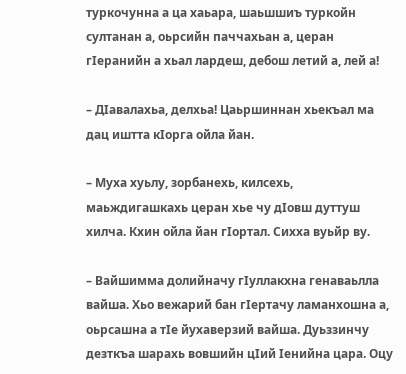туркочунна а ца хаьара, шаьшшиъ туркойн султанан а, оьрсийн паччахьан а, церан гIеранийн а хьал лардеш, дебош летий а, лей а!

– ДIавалахьа, делхьа! Цаьршиннан хьекъал ма дац иштта кIорга ойла йан.

– Муха хуьлу, зорбанехь, килсехь, маьждигашкахь церан хье чу дIовш дуттуш хилча. Кхин ойла йан гIортал. Сихха вуьйр ву.

– Вайшимма долийначу гIуллакхна генаваьлла вайша. Хьо вежарий бан гIертачу ламанхошна а, оьрсашна а тIе йухаверзий вайша. Дуьззинчу дезткъа шарахь вовшийн цIий Iенийна цара. Оцу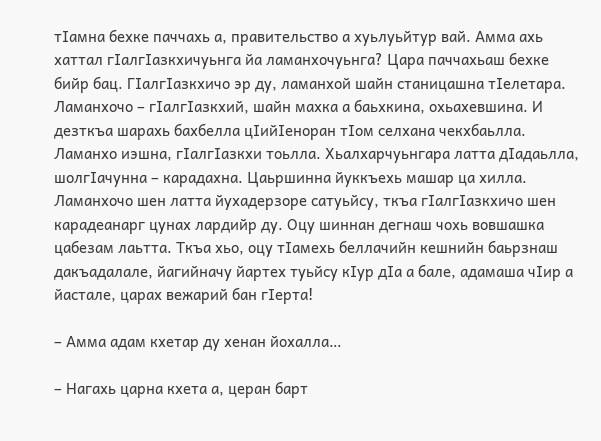тIамна бехке паччахь а, правительство а хуьлуьйтур вай. Амма ахь хаттал гIалгIазкхичуьнга йа ламанхочуьнга? Цара паччахьаш бехке бийр бац. ГIалгIазкхичо эр ду, ламанхой шайн станицашна тIелетара. Ламанхочо – гIалгIазкхий, шайн махка а баьхкина, охьахевшина. И дезткъа шарахь бахбелла цIийIеноран тIом селхана чекхбаьлла. Ламанхо иэшна, гIалгIазкхи тоьлла. Хьалхарчуьнгара латта дIадаьлла, шолгIачунна – карадахна. Цаьршинна йуккъехь машар ца хилла. Ламанхочо шен латта йухадерзоре сатуьйсу, ткъа гIалгIазкхичо шен карадеанарг цунах лардийр ду. Оцу шиннан дегнаш чохь вовшашка цабезам лаьтта. Ткъа хьо, оцу тIамехь беллачийн кешнийн баьрзнаш дакъадалале, йагийначу йартех туьйсу кIур дIа а бале, адамаша чIир а йастале, царах вежарий бан гIерта!

– Амма адам кхетар ду хенан йохалла…

– Нагахь царна кхета а, церан барт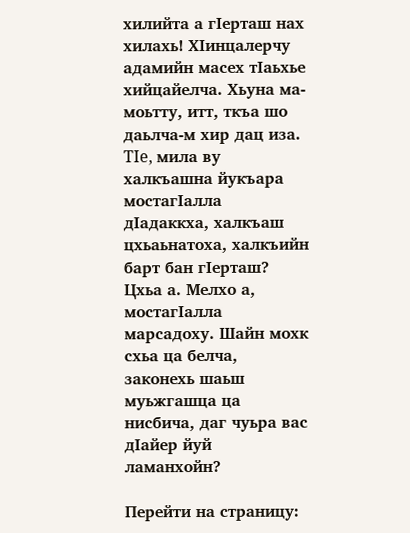хилийта а гIерташ нах хилахь! ХIинцалерчу адамийн масех тIаьхье хийцайелча. Хьуна ма-моьтту, итт, ткъа шо даьлча-м хир дац иза. TIe, мила ву халкъашна йукъара мостагIалла дIадаккха, халкъаш цхьаьнатоха, халкъийн барт бан гIерташ? Цхьа а. Мелхо а, мостагIалла марсадоху. Шайн мохк схьа ца белча, законехь шаьш муьжгашца ца нисбича, даг чуьра вас дIайер йуй ламанхойн?

Перейти на страницу: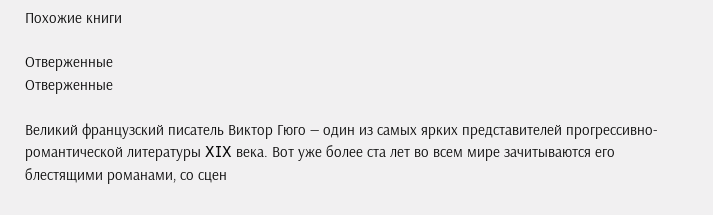Похожие книги

Отверженные
Отверженные

Великий французский писатель Виктор Гюго — один из самых ярких представителей прогрессивно-романтической литературы XIX века. Вот уже более ста лет во всем мире зачитываются его блестящими романами, со сцен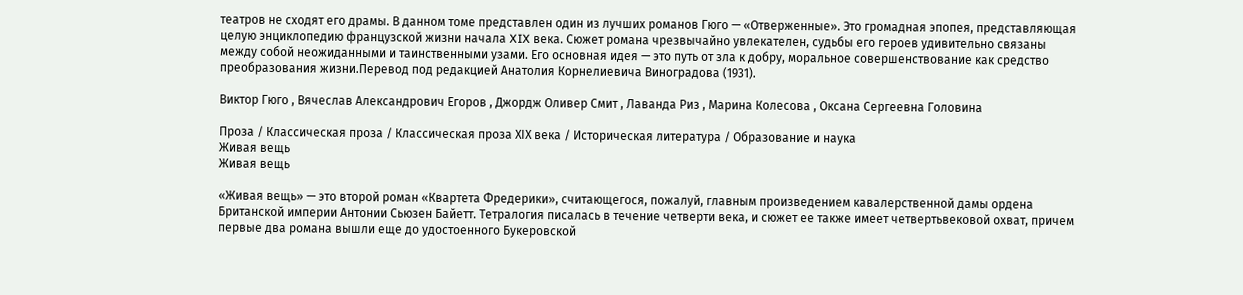театров не сходят его драмы. В данном томе представлен один из лучших романов Гюго — «Отверженные». Это громадная эпопея, представляющая целую энциклопедию французской жизни начала XIX века. Сюжет романа чрезвычайно увлекателен, судьбы его героев удивительно связаны между собой неожиданными и таинственными узами. Его основная идея — это путь от зла к добру, моральное совершенствование как средство преобразования жизни.Перевод под редакцией Анатолия Корнелиевича Виноградова (1931).

Виктор Гюго , Вячеслав Александрович Егоров , Джордж Оливер Смит , Лаванда Риз , Марина Колесова , Оксана Сергеевна Головина

Проза / Классическая проза / Классическая проза ХIX века / Историческая литература / Образование и наука
Живая вещь
Живая вещь

«Живая вещь» — это второй роман «Квартета Фредерики», считающегося, пожалуй, главным произведением кавалерственной дамы ордена Британской империи Антонии Сьюзен Байетт. Тетралогия писалась в течение четверти века, и сюжет ее также имеет четвертьвековой охват, причем первые два романа вышли еще до удостоенного Букеровской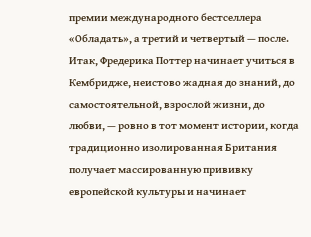премии международного бестселлера «Обладать», а третий и четвертый — после. Итак, Фредерика Поттер начинает учиться в Кембридже, неистово жадная до знаний, до самостоятельной, взрослой жизни, до любви, — ровно в тот момент истории, когда традиционно изолированная Британия получает массированную прививку европейской культуры и начинает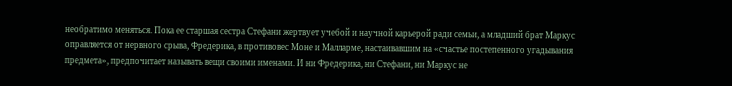необратимо меняться. Пока ее старшая сестра Стефани жертвует учебой и научной карьерой ради семьи, а младший брат Маркус оправляется от нервного срыва, Фредерика, в противовес Моне и Малларме, настаивавшим на «счастье постепенного угадывания предмета», предпочитает называть вещи своими именами. И ни Фредерика, ни Стефани, ни Маркус не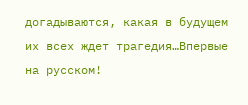догадываются, какая в будущем их всех ждет трагедия…Впервые на русском!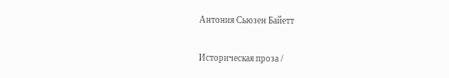Антония Сьюзен Байетт

Историческая проза /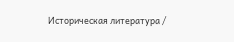Историческая литература /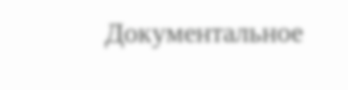Документальное